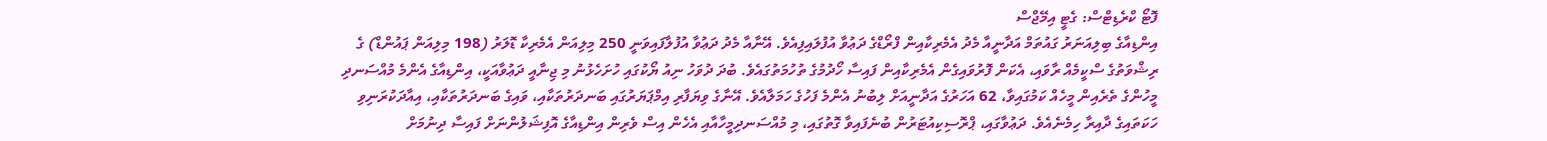ފޮޓޯ ކްރެޑިޓްސް: ގެޓީ އިމޭޖްސް
އިންޑިއާގެ ބިލިއަނަރު ގައުތަމް އަދާނީއާ މެދު އެމެރިކާއިން ފްރޯޑްގެ ދަޢުވާ އުފުލައިފިއެވެ. އޭނާއާ މެދު ދަޢުވާ އުފުލާފައިވަނީ 250 މިލިއަން އެމެރިކާ ޑޮލަރު (198 މިލިއަން ޕައުންޑް) ގެ ރިޝްވަތުގެ ސްކީމެއް ރާވައި، އެކަން ފޮރުވައިގެން އެމެރިކާއިން ފައިސާ ހޯދުމުގެ ތުހުމަތުގައެވެ. ބުދަ ދުވަހު ނިއު ޔޯކުގައި ހުށަހެޅުނު މި ޖިނާއީ ދަޢުވާއަކީ، އިންޑިއާގެ އެންމެ މުއްސަނދި މީހުންގެ ތެރެއިން މީހެއް ކަމުގައިވާ، 62 އަހަރުގެ އަދާނީއަށް ލިބުނު އެންމެ ފަހުގެ ހަމަލާއެވެ. އޭނާގެ ވިޔަފާރި އިމްޕަޔަރުގައި ބަނދަރުތަކާއި، ވައިގެ ބަނދަރުތަކާއި، އިއާދަކުރަނިވި ހަކަތައިގެ ދާއިރާ ހިމެނެއެވެ. ދަޢުވާގައި، ޕްރޮސިކިއުޓަރުން ބުނެފައިވާ ގޮތުގައި، މި މުއްސަނދިމީހާއާއި އެހެން އިސް ވެރިން އިންޑިއާގެ އޮފިޝަލުންނަށް ފައިސާ ދިނުމަށް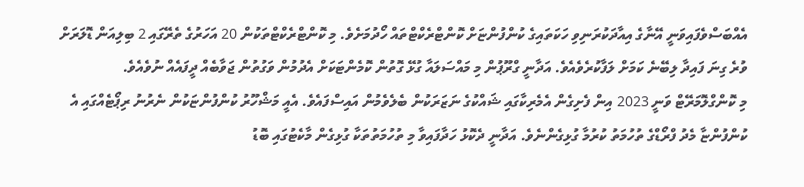އެއްބަސްވެފައިވަނީ އޭނާގެ އިއާދަކުރަނިވި ހަކަތައިގެ ކުންފުންޏަށް ކޮންޓްރެކްޓްތައް ހޯދުމަށެވެ. މި ކޮންޓްރެކްޓްތަކުން 20 އަހަރުގެ ތެރޭގައި 2 ބިލިއަން ޑޮލަރަށް ވުރެ ގިނަ ފައިދާ ލިބޭނެ ކަމަށް ލަފާކުރެވެއެވެ. އަދާނީ ގްރޫޕުން މި މައްސަލައާ ގުޅޭ ގޮތުން ކޮމެންޓަކަށް އެދުމުން ވަގުތުން ޖަވާބެއް ދީފައެއް ނުވެއެވެ.
މި ކޮންގްލޮމަރޭޓް ވަނީ 2023 އިން ފެށިގެން އެމެރިކާގައި ޝައްކުގެ ނަޒަރަކުން ބެލެވެމުން އައިސްފައެވެ. އެއީ މަޝްހޫރު ކުންފުންޏަކުން ނެރުނު ރިޕޯޓެއްގައި އެ ކުންފުންޏާ މެދު ފްރޯޑްގެ ތުހުމަތު ކުރުމާ ގުޅިގެންނެވެ. އަދާނީ ދެކޮޅު ހަދާފައިވާ މި ތުހުމަތުތަކާ ގުޅިގެން މާކެޓުގައި ބޮޑު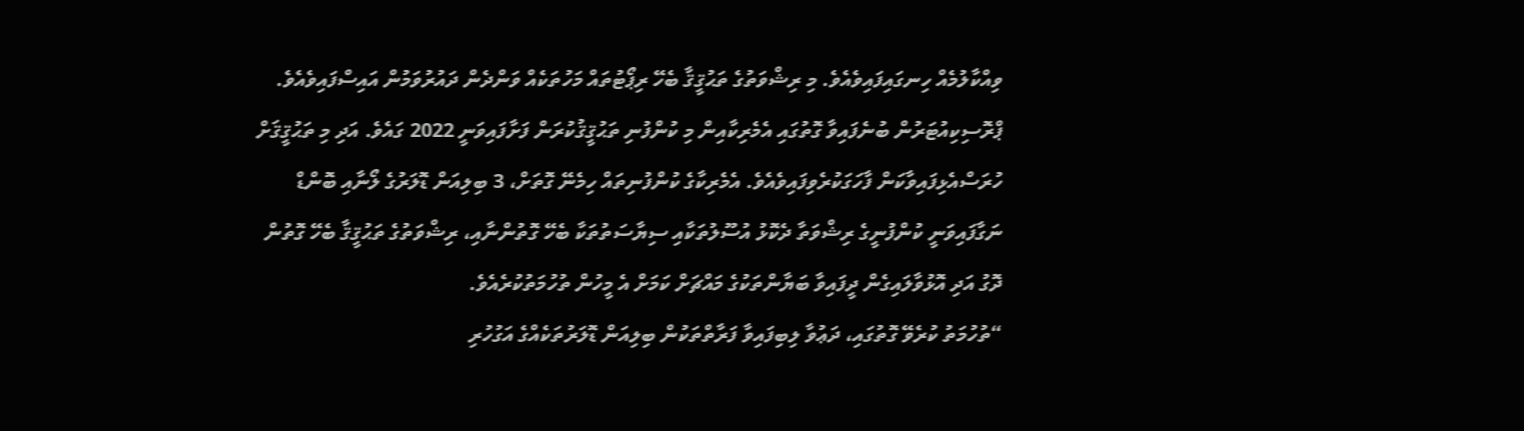ވިއްކާލުމެއް ހިނގައިފައިވެއެވެ. މި ރިޝްވަތުގެ ތަޙުޤީޤާ ބެހޭ ރިޕޯޓުތައް މަހުތަކެއް ވަންދެން ދައުރުވަމުން އައިސްފައިވެއެވެ. ޕްރޮސިކިއުޓަރުން ބުނެފައިވާ ގޮތުގައި އެމެރިކާއިން މި ކުންފުނި ތަޙުޤީޤުކުރަން ފަށާފައިވަނީ 2022 ގައެވެ. އަދި މި ތަޙުޤީޤަށް ހުރަސްއެޅިފައިވާކަން ފާހަގަކުރެވިފައިވެއެވެ. އެމެރިކާގެ ކުންފުނިތައް ހިމެނޭ ގޮތަށް، 3 ބިލިއަން ޑޮލަރުގެ ލޯނާއި ބޮންޑް ނަގާފައިވަނީ ކުންފުނީގެ ރިޝްވަތާ ދެކޮޅު އުސޫލުތަކާއި ސިޔާސަތުތަކާ ބެހޭ ގޮތުންނާއި، ރިޝްވަތުގެ ތަޙުޤީޤާ ބެހޭ ގޮތުން ދޮގު އަދި އޮޅުވާލައިގެން ދީފައިވާ ބަޔާންތަކުގެ މައްޗަށް ކަމަށް އެ މީހުން ތުހުމަތުކުރެއެވެ.
“ތުހުމަތު ކުރެވޭ ގޮތުގައި، ދަޢުވާ ލިބިފައިވާ ފަރާތްތަކުން ބިލިއަން ޑޮލަރުތަކެއްގެ އަގުހުރި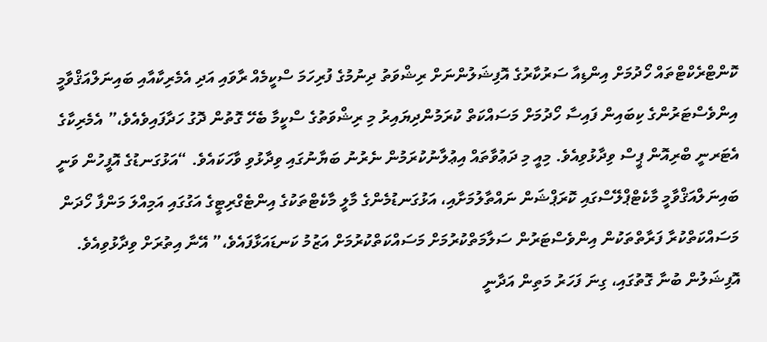ކޮންޓްރެކްޓްތައް ހޯދުމަށް އިންޑިއާ ސަރުކާރުގެ އޮފިޝަލުންނަށް ރިޝްވަތު ދިނުމުގެ ފުރިހަމަ ސްކީމެއް ރާވައި އަދި އެމެރިކާއާއި ބައިނަލްއަޤްވާމީ އިންވެސްޓަރުންގެ ކިބައިން ފައިސާ ހޯދުމަށް މަސައްކަތް ކުރަމުންދިޔައިރު މި ރިޝްވަތުގެ ސްކީމާ ބެހޭ ގޮތުން ދޮގު ހަދާފައިވެއެވެ،” އެމެރިކާގެ އެޓަރނީ ބްރިއޮން ޕީސް ވިދާޅުވިއެވެ. މިއީ މި ދަޢުވާތައް އިޢުލާނުކުރަމުން ނެރުނު ބަޔާނުގައި ވިދާޅުވި ވާހަކައެވެ. “އަޅުގަނޑުގެ އޮފީހުން ވަނީ ބައިނަލްއަޤްވާމީ މާކެޓްޕްލޭސްގައި ކޮރަޕްޝަން ނައްތާލުމަށާއި، އަޅުގަނޑުމެންގެ މާލީ މާކެޓްތަކުގެ އިންޓެގްރިޓީގެ އަގުގައި އަމިއްލަ މަންފާ ހޯދަން މަސައްކަތްކުރާ ފަރާތްތަކުން އިންވެސްޓަރުން ސަލާމަތްކުރުމަށް މަސައްކަތްކުރުމަށް އަޒުމު ކަނޑައަޅާފައެވެ،” އޭނާ އިތުރަށް ވިދާޅުވިއެވެ. އޮފިޝަލުން ބުނާ ގޮތުގައި، ގިނަ ފަހަރު މަތިން އަދާނީ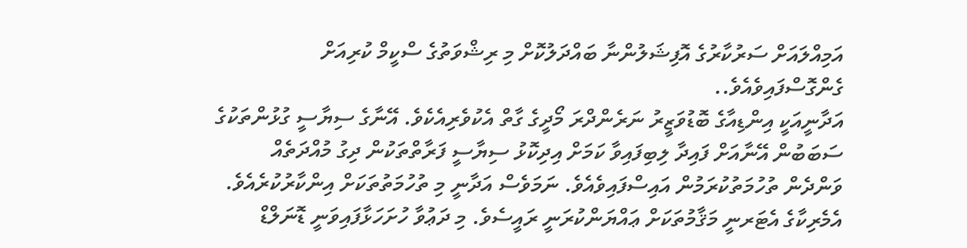އަމިއްލައަށް ސަރުކާރުގެ އޮފިޝަލުންނާ ބައްދަލުކޮށް މި ރިޝްވަތުގެ ސްކީމް ކުރިއަށް ގެންގޮސްފައިވެއެވެ..
އަދާނީއަކީ އިންޑިއާގެ ބޮޑުވަޒީރު ނަރެންދްރަ މޯދީގެ ގާތް އެކުވެރިއެކެވެ. އޭނާގެ ސިޔާސީ ގުޅުންތަކުގެ ސަބަބުން އޭނާއަށް ފައިދާ ލިބިފައިވާ ކަމަށް އިދިކޮޅު ސިޔާސީ ފަރާތްތަކުން ދިގު މުއްދަތެއް ވަންދެން ތުހުމަތުކުރަމުން އައިސްފައިވެއެވެ. ނަމަވެސް އަދާނީ މި ތުހުމަތުތަކަށް އިންކާރުކުރެއެވެ. އެމެރިކާގެ އެޓަރނީ މަޤާމުތަކަށް ޢައްޔަންކުރަނީ ރައީސެވެ. މި ދަޢުވާ ހުށަހަޅާފައިވަނީ ޑޮނަލްޑް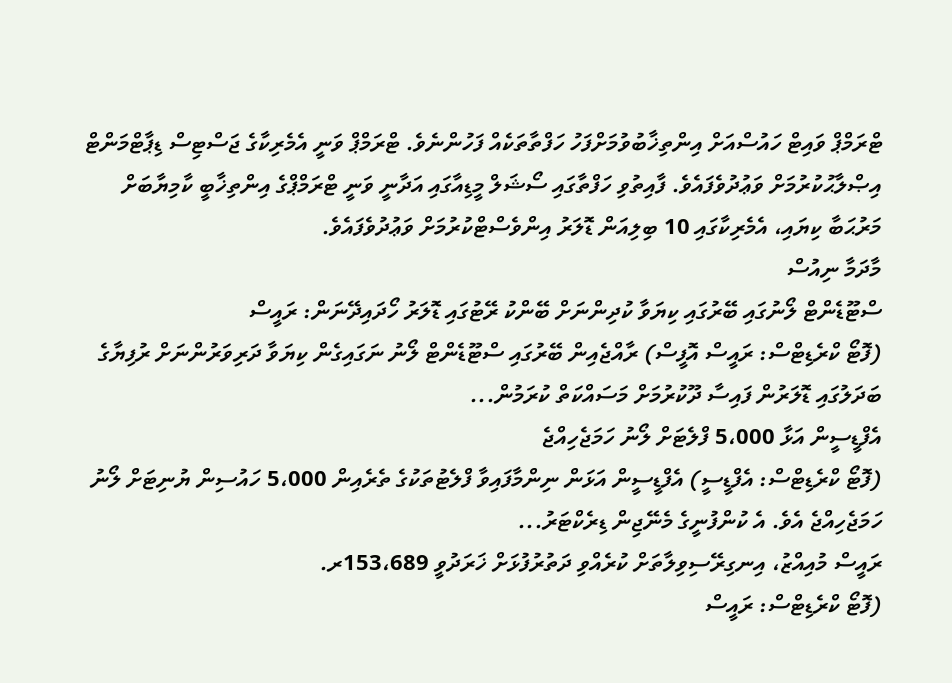ޓްރަމްޕް ވައިޓް ހައުސްއަށް އިންތިޚާބުވުމަށްފަހު ހަފްތާތަކެއް ފަހުންނެވެ. ޓްރަމްޕް ވަނީ އެމެރިކާގެ ޖަސްޓިސް ޑިޕާޓްމަންޓް އިޞްލާޙުކުރުމަށް ވަޢުދުވެފައެވެ. ފާއިތުވި ހަފްތާގައި ސޯޝަލް މީޑިއާގައި އަދާނީ ވަނީ ޓްރަމްޕްގެ އިންތިޚާބީ ކާމިޔާބަށް މަރުޙަބާ ކިޔައި، އެމެރިކާގައި 10 ބިލިއަން ޑޮލަރު އިންވެސްޓްކުރުމަށް ވަޢުދުވެފައެވެ.
މާދަމާ ނިއުސް
ސްޓޫޑެންޓް ލޯނުގައި ބޭރުގައި ކިޔަވާ ކުދިންނަށް ބޭންކު ރޭޓުގައި ޑޮލަރު ހޯދައިދޭނަން: ރައީސް
(ފޮޓޯ ކްރެޑިޓްސް: ރައީސް އޮފީސް) ރާއްޖެއިން ބޭރުގައި ސްޓޫޑެންޓް ލޯނު ނަގައިގެން ކިޔަވާ ދަރިވަރުންނަށް ރުފިޔާގެ ބަދަލުގައި ޑޮލަރުން ފައިސާ ދޫކުރުމަށް މަސައްކަތް ކުރަމުން...
އެފްޑީސީން އަޅާ 5،000 ފްލެޓަށް ލޯނު ހަމަޖެހިއްޖެ
(ފޮޓޯ ކްރެޑިޓްސް: އެފްޑީސީ) އެފްޑީސީން އަޅަން ނިންމާފައިވާ ފްލެޓުތަކުގެ ތެރެއިން 5،000 ހައުސިން ޔުނިޓަށް ލޯނު ހަމަޖެހިއްޖެ އެވެ. އެ ކުންފުނީގެ މެނޭޖިން ޑިރެކްޓަރު...
ރައީސް މުއިއްޒު، އިނގިރޭސިވިލާތަށް ކުރެއްވި ދަތުރުފުޅަށް ޚަރަދުވީ 153،689ރ.
(ފޮޓޯ ކްރެޑިޓްސް: ރައީސް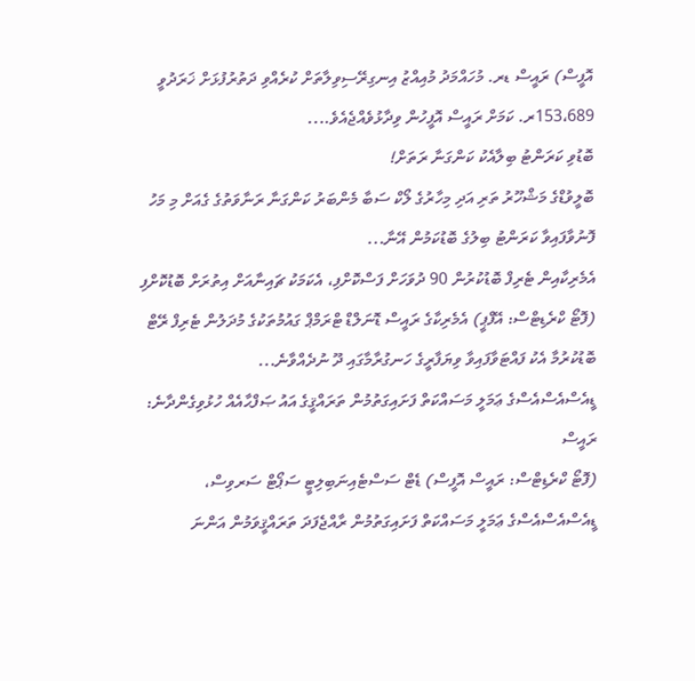އޮފީސް) ރައީސް ޑރ. މުހައްމަދު މުއިއްޒު އިނގިރޭސިވިލާތަށް ކުރެއްވި ދަތުރުފުޅަށް ޚަރަދުވީ 153،689ރ. ކަމަށް ރައީސް އޮފީހުން ވިދާޅުވެއްޖެއެވެ....
ބޮޑުވި ކަރަންޓު ބިލާއެކު ކަންގަނާ ރަތަށް!
ބޮލީވުޑްގެ މަޝްހޫރު ތަރި އަދި މިހާރުގެ ލޯކް ސަބާ މެންބަރު ކަންގަނާ ރަނާވަތުގެ ގެއަށް މި މަހު ފޮނުވާފައިވާ ކަރަންޓު ބިލުގެ ބޮޑުކަމުން އޭނާ...
އެމެރިކާއިން ޓެރިފް ބޮޑުކުރުން 90 ދުވަހަށް ފަސްކޮށްފި، އެކަމަކު ޗައިނާއަށް އިތުރަށް ބޮޑުކޮށްފި
(ފޮޓޯ ކްރެޑިޓްސް: އޭފްޕީ) އެމެރިކާގެ ރައީސް ޑޮނަލްޑް ޓްރަމްޕް ގައުމުތަކުގެ މުދަލުން ޓެރިފް ރޭޓް ބޮޑުކުރުމާ އެކު ފައްޓަވާފައިވާ ވިޔަފާރީގެ ހަނގުރާމާގައި ދޫ ނުދެއްވާނެ...
ޑީއެސްއެސްއެސްގެ ޢަމަލީ މަސައްކަތް ފަށައިގަތުމުން ތަރައްޤީގެ އައު ޞަފްޙާއެއް ހުޅުވިގެންދާނެ: ރައީސް
(ފޮޓޯ ކްރެޑިޓްސް: ރައީސް އޮފީސް) ޑެޓް ސަސްޓެއިނަބިލިޓީ ސަޕޯޓް ސަރވިސް، ޑީއެސްއެސްއެސްގެ ޢަމަލީ މަސައްކަތް ފަށައިގަތުމުން ރާއްޖެފަދަ ތަރައްޤީވަމުން އަންނަ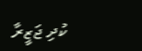ކުދި ޖަޒީރާ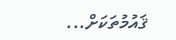ޤައުމުތަކަށް...